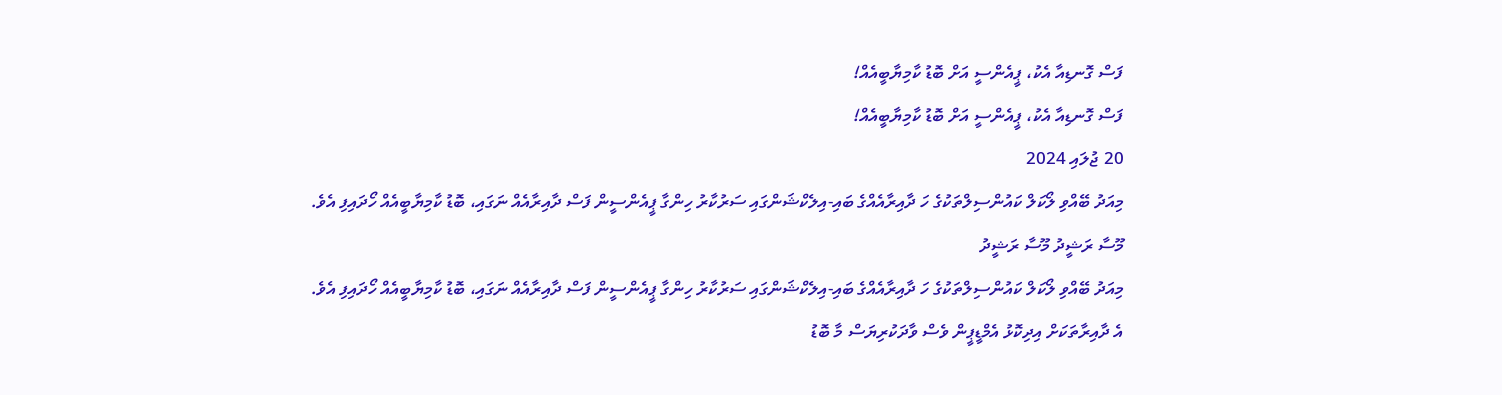ފަސް ގޮނޑިއާ އެކު، ޕީއެންސީ އަށް ބޮޑު ކާމިޔާބީއެއް!
ފަސް ގޮނޑިއާ އެކު، ޕީއެންސީ އަށް ބޮޑު ކާމިޔާބީއެއް!
20 ޖުލައި 2024
މިއަދު ބޭއްވި ލޯކަލް ކައުންސިލްތަކުގެ ހަ ދާއިރާއެއްގެ ބައި-އިލެކްޝަންގައި ސަރުކާރު ހިންގާ ޕީއެންސީން ފަސް ދާއިރާއެއް ނަގައި، ބޮޑު ކާމިޔާބީއެއް ހޯދައިފި އެވެ.
މޫސާ ރަޝީދު މޫސާ ރަޝީދު
މިއަދު ބޭއްވި ލޯކަލް ކައުންސިލްތަކުގެ ހަ ދާއިރާއެއްގެ ބައި-އިލެކްޝަންގައި ސަރުކާރު ހިންގާ ޕީއެންސީން ފަސް ދާއިރާއެއް ނަގައި، ބޮޑު ކާމިޔާބީއެއް ހޯދައިފި އެވެ.
އެ ދާއިރާތަކަށް އިދިކޮޅު އެމްޑީޕީން ވެސް ވާދަކުރިޔަސް މާ ބޮޑު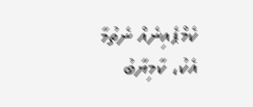ކެމްޕެއިނެއް ނެތުމާ އެކު، ކާމިޔާބު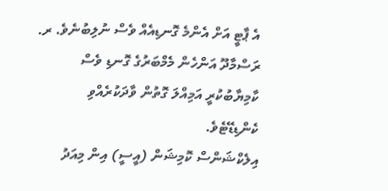އެ ޕާޓީ އަށް އެންމެ ގޮނޑިއެއް ވެސް ނުލިބުނެވެ. ރ. ރަސްމާދޫ އަންހެން މެމްބަރުގެ ގޮނޑި ވެސް ކާމިޔާބުކުރީ އަމިއްލަ ގޮތުން ވާދަކުރެއްވި ކެންޑިޑޭޓެވެ.
އިލެކްޝަންސް ކޮމިޝަން (އީސީ) އިން މިއަދު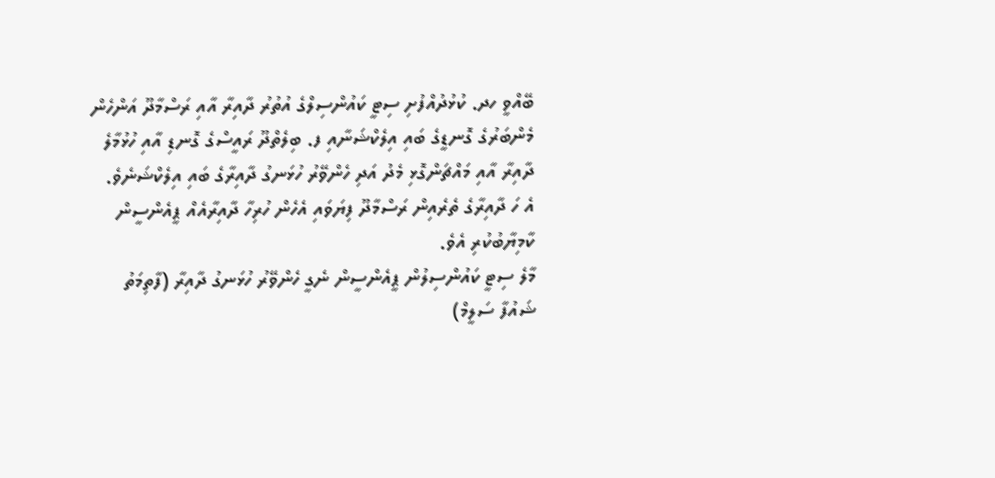ބޭއްވީ ހދ. ކުޅުދުއްފުށި ސިޓީ ކައުންސިލްގެ އުތުރު ދާއިރާ އާއި ރަސްމާދޫ އަންހެން މެންބަރުގެ ގޮނޑީގެ ބައި އިލެކްޝަނާއި ފ. ބިލެތްދޫ ރައީސްގެ ގޮނޑި އާއި ހުޅުމާލެ ދާއިރާ އާއި މައްޗަންގޮޅި މެދު އަދި ހެންވޭރު ހުޅަނގު ދާއިރާގެ ބައި އިލެކްޝަނެވެ.
އެ ހަ ދާއިރާގެ ތެރެއިން ރަސްމާދޫ ފިޔަވައި އެހެން ހުރިހާ ދާއިރާއެއް ޕީއެންސީން ކާމިޔާބުކުރި އެވެ.
މާލެ ސިޓީ ކައުންސިލުން ޕީއެންސީން ނެގީ ހެންވޭރު ހުޅަނގު ދާއިރާ (ފާތިމަތު ޝައުފާ ސަލީމް)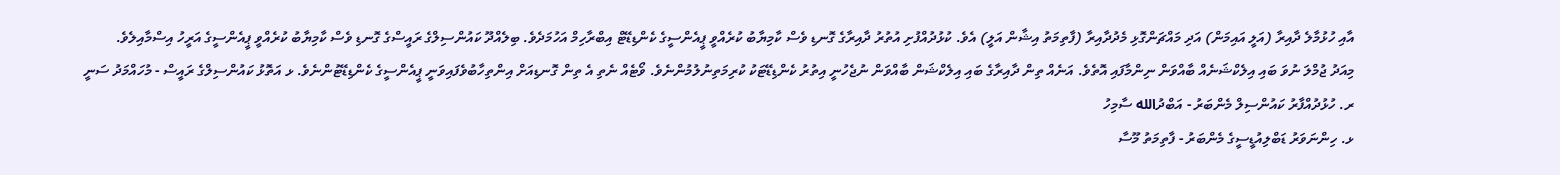އާއި ހުޅުމާލެ ދާއިރާ (އަލީ އައިމަން) އަދި މައްޗަންގޮޅި މެދުދާއިރާ (ފާތިމަތު އިޝާން އަލީ) އެވެ. ކުޅުދުއްފުށި އުތުރު ދާއިރާގެ ގޮނޑި ވެސް ކާމިޔާބު ކުރެއްވީ ޕީއެންސީގެ ކެންޑިޑޭޓް އިބްރާހިމް އަހުމަދެވެ. ބިލެއްދޫ ކައުންސިލްގެ ރައީސްގެ ގޮނޑި ވެސް ކާމިޔާބު ކުރެއްވީ ޕީއެންސީގެ އަރީހު އިސްމާއިލެވެ.
މިއަދު ޖުމްލަ ނުވަ ބައި އިލެކްޝަނެއް ބާއްވަން ނިންމާފައި އޮތެވެ. އަނެއް ތިން ދާއިރާގެ ބައި އިލެކްޝަން ބާއްވަން ނުޖެހުނީ އިތުރު ކެންޑިޑޭޓަކު ކުރިމަތިނުލުމުންނެވެ. ވޯޓެއް ނެތި އެ ތިން ގޮނޑިއަށް އިންތިހާބުވެފައިވަނީ ޕީއެންސީގެ ކެންޑިޑޭޓުންނެވެ. ޅ އަތޮޅު ކައުންސިލްގެ ރައީސް - މުހައްމަދު ސަނީ
ރ. ހުޅުދުއްފާރު ކައުންސިލް މެންބަރު - އަބްދުالله ސާމިހު
ޅ. ހިންނަވަރު ޑަބްލިއުޑީސީގެ މެންބަރު - ފާތިމަތު މޫސާ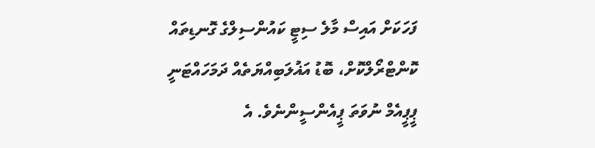ފަހަކަށް އައިސް މާލެ ސިޓީ ކައުންސިލްގެ ގޮނޑިތައް ކޮންޓްރޯލްކޮށް، ބޮޑު އަޣުލަބިއްޔަތެއް ދަމަހައްޓަނީ ޕީޕީއެމް ނުވަތަ ޕީއެންސީންނެވެ. އެ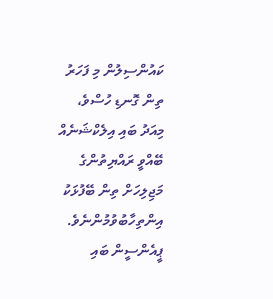ކައުންސިލުން މި ފަހަރު ތިން ގޮނޑި ހުސްވެ، މިއަދު ބައި އިލެކްޝަނެއް ބޭއްވީ ރައްޔިތުންގެ މަޖިލިހަށް ތިން ބޭފުޅަކު އިންތިހާބުވުމުންނެވެ.
ޕީއެންސީން ބައި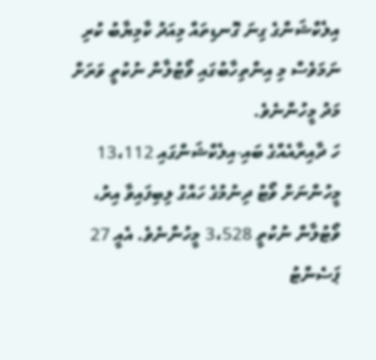އިލެކްޝަންގެ ގިނަ ގޮނޑިތައް މިއަދު ކާމިޔާބު ކުރި ނަމަވެސް މި އިންތިހާބުގައި ވޯޓުލާން ނުކުތީ ވަރަށް މަދު މީހުންނެވެ.
ހަ ދާއިރާއެއްގެ ބައި-އިލެކްޝަންގައި 13،112 މީހުންނަށް ވޯޓު ދިނުމުގެ ހައްގު ލިބިފައިވާ އިރު، ވޯޓުލާން ނުކުތީ 3،528 މީހުންނެވެ. އެއީ 27 ޕަސެންޓު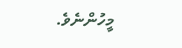މީހުންނެވެ.